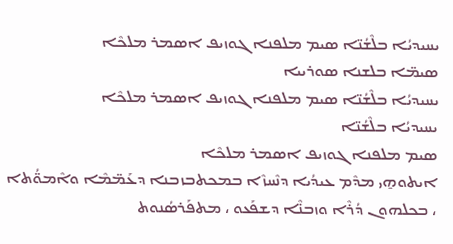ܝܚܝܕܝܳܐ ܒܠܶܫܳܢ̈ܐ ܣܝܡ ܡܠܦܢܐ ܓܘܙܝܦ ܐܣܡܪ ܡܠܟܶܐ
ܣܝܡ̈ܐ ܒܠܫܢܐ ܣܘܪܝܝܐ
ܝܚܝܕܝܳܐ ܒܠܶܫܳܢ̈ܐ ܣܝܡ ܡܠܦܢܐ ܓܘܙܝܦ ܐܣܡܪ ܡܠܟܶܐ
ܝܚܝܕܝܳܐ ܒܠܶܫܳܢ̈ܐ
ܣܝܡ ܡܠܦܢܐ ܓܘܙܝܦ ܐܣܡܪ ܡܠܟܶܐ
ܐܝܬܘܗ̱ܝ ܡܕܶܡ ܥܝܕܳܝܐ ܕܢܶܚܙܶܐ ܒܡܟܬܒܙܒܢܐ ܕܥܰܡ̈ܡܶܐ ܘܐܶܡܘ̈ܳܬܐ ، ܒܟܠܗܘܢ ܕܳܪܶܐ ܘܙܒܢ̈ܶܐ ܕܫܦܰܥܘ ، ܡܬܦܰܪܣܳܢܘܬ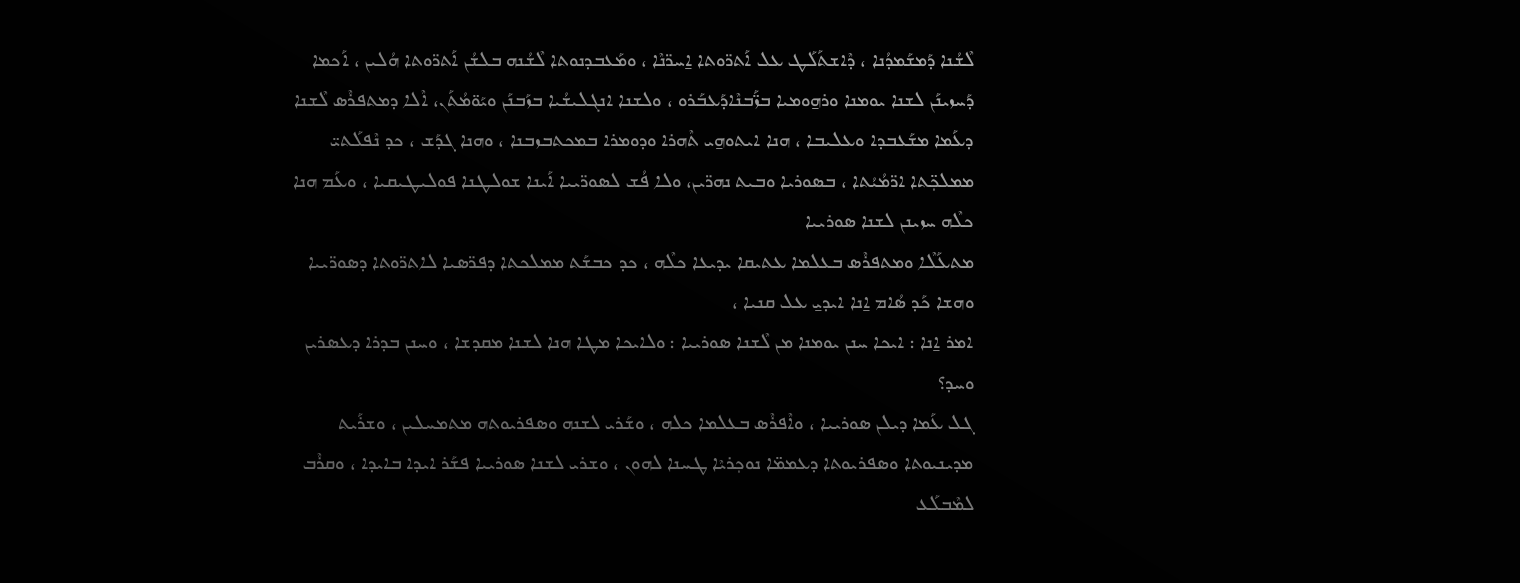ܠܶܫܳܢܐ ܕܰܡܫܰܡܕܳܢܐ ، ܕܶܐܫܬܰܠܰܛ ܥܠ ܐܰܬܪ̈ܘܬܐ ܐ̱ܚܪ̈ܢܶܐ ، ܘܡܰܥܒܕܢܘܬܐ ܠܶܫܳܢܗ ܒܠܫܳܢ ܐܰܬܪ̈ܘܬܐ ܗܳܠܝܢ ، ܐܰܟܡܐ ܕܰܚܙܝܢܰܢ ܠܫܢܐ ܝܘܡܢܐ ܘܪܗ̱ܘܡܝܐ ܒܙ̈ܰܒܢܶܐܕܰܥܒܰܪܘ ، ܘܠܫܢܐ ܐܢܓܠܝܫܳܝܐ ܒܙܰܒܢܰܢ ܘܝܰܘ̈ܡܳܬܰܢ، ܐܶܠܐ ܕܡܬܦܪܶܣ ܠܶܫܢܐ ܕܥܰܡܐ ܡܫܰܥܒܕܐ ܘܥܠܝܒܐ ، ܗܢܐ ܐܝܬܘܗ̱ܝ ܬܶܗܪܐ ܘܕܘܡܪܐ ܒܡܟܬܒܙܒܢܐ ، ܘܗܢܐ ܓܕܰܫ ، ܟܕ ܢܶܦܠܰܬܝ̈ ܡܡܠܟܼ̈ܬܐ ܐܪ̈ܡܳܝܳܬܐ ، ܒܣܘܪܝܐ ܘܒܝܬ ܢܗܪ̈ܝܢ، ܘܠܐ ܦܳܫ ܠܣܘܪ̈ܝܝܐ ܐܰܝܢܐ ܫܘܠܛܢܐ ܦܘܠܝܛܝܩܝܐ ، ܘܥܰܡ ܗܢܐ ܟܠܶܗ ܚܙܝܢܢ ܠܫܢܐ ܣܘܪܝܝܐ
ܡܬܥܰܠܶܐ ܘܡܬܦܪܶܣ ܒܥܠܡܐ ܥܬܝܩܐ ܝܕܝܥܐ ܟܠܶܗ ، ܟܕ ܟܒܫܰܬ ܡܡܠܟܬܐ ܕܦܪ̈ܣܝܐ ܠܐܬܪ̈ܘܬܐ ܕܣܘܪ̈ܝܝܐ ܘܗܫܐ ܟܰܕ ܣܳܐܡ ܐ̱ܢܐ ܐܝܕܝ̱ ܥܠ ܩܢܝܐ ،
ܐܡܪ ܐ̱ܢܐ : ܐܝܟܐ ܚܢܢ ܝܘܡܢܐ ܡܢ ܠܶܫܢܐ ܣܘܪܝܝܐ : ܘܠܐܝܟܐ ܡܛܐ ܗܢܐ ܠܫܢܐ ܡܩܕܫܐ ، ܘܚܢܢ ܒܕܪܐ ܕܥܣܪܝܢ ܘܚܕ؟
ܓܠ ܥܰܡܐ ܕܝܠܢ ܣܘܪܝܝܐ ، ܘܐܶܦܪܶܣ ܒܥܠܡܐ ܟܠܗ ، ܘܫܰܪܝ ܠܫܢܗ ܘܣܦܪܝܘܬܗ ܡܬܡܚܠܝܢ ، ܘܫܪܰܝܬ ܡܕܝܢܝܘܬܐ ܘܣܦܪܝܘܬܐ ܕܥܡܡ̈ܐ ܢܘܟܼܪܝܶܐ ܛܚܢܐ ܠܗܘܢ ، ܘܫܪܝ ܠܫܢܐ ܣܘܪܝܝܐ ܦܫܰܪ ܐܝܕܐ ܒܐܝܕܐ ، ܘܩܪܶܒ ܠܡܶܒܠܰܥ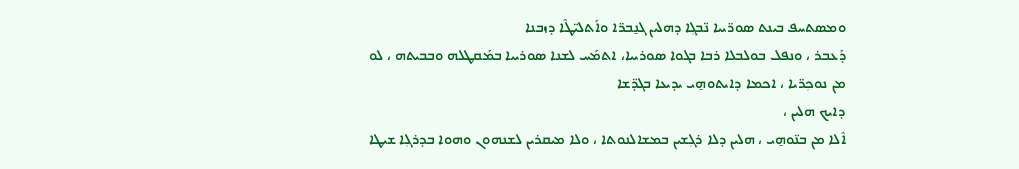ܘܡܣܬܚܦ ܒܝܢܬ ܣܘܪ̈ܝܝܐ ܢ̈ܒܓܼܐ ܕܗܠܝܢ ܓܢ̱ܒܪ̈ܐ ܘܐܰܬܠܝ̈ܛܶܐ ܕܙܒܢܐ
ܕܰܥܒܪ ، ܘܢܦܠ ܒܘܠܒܠܐ ܪܒܐ ܒܓܘܐ ܣܘܪܝܝܐ، ܐܬܡܰܚ ܠܫܢܐ ܣܘܪܝܝܐ ܒܡܰܩܛܠܗ ܘܒܒܝܬܗ ، ܠܘ ܡܢ ܢܘܟܼܪ̈ܝܐ ، ܐܟܡܐ ܕܐܝܬܘܗ̱ܝ ܝܕܝܥܐ ܒܓܕ̈ܫܐ
ܕܐܝܟ ܗܠܝܢ ،
ܐܶܠܐ ܡܢ ܒܢ̈ܘܗ̱ܝ ، ܗܠܝܢ ܕܠܐ ܪܓܼܫܝܢ ܒܡܫܐܠܢܘܬܐ ، ܘܠܐ ܡܝܩܪܝܢ ܠܫܢܗܘܢ ܘܗܘܐ ܒܕܪܓܼܐ ܫܝܛܐ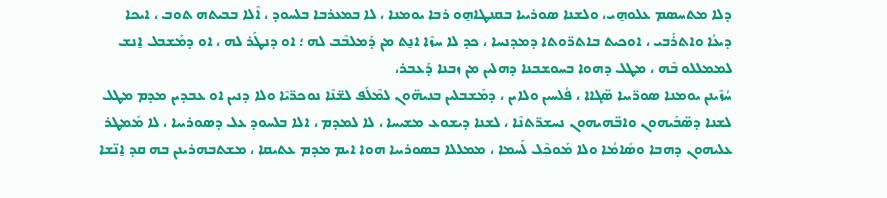ܕܠܐ ܡܬܚܣܡ ܥܠܘܗ̱ܝ، ܘܠܫܢܐ ܣܘܪܝܝܐ ܒܩܢܛܐܗ̱ܘ ܪܒܐ ܝܘܡܢܐ ، ܠܐ ܒܡܥܪܒܐ ܒܠܚܘܕ ، ܐܶܠܐ ܒܒܝܬܗ ܬܘܒ ، ܐܝܟܐ ܕܝܥܳܐ ܘܐܬܪܰܒܝ ، ܐܘܟܝܬ ܒܐܬܪ̈ܘܬܐ ܕܡܕܢܚܐ ، ܟܕ ܠܐ ܚܙܶܐ ܐܢ̱ܬ ܡܢ ܕܰܡܠܒܶܒ ܠܗ ؛ ܐܘ ܕܢܛܰܪ ܠܗ ، ܐܘ ܕܡܰܫܒܠ ܐ̱ܢܫ ܠܡܡܠܠܘ ܒܶܗ ، ܡܛܠ ܕܗܘܐ ܒܚܘܫܒܢܐ ܕܗܠܝܢ ܡܢ ܙܒܢܐ ܕܰܥܒܪ،
ܚܳܙܶܝܢܢ ܝܘܡܢܐ ܣܘܪ̈ܝܝܐ ܣ̈ܓܐܐ ، ܦܳܠܚܝܢ ܘܠܐܝܢ ، ܕܡܰܫܒܠܝܢ ܒܢܝܗ̈ܘܢ ܠܡܶܠܰܦ ܠܫ̈ܢܶܐ ܢܘܟܪ̈ܝܶܐ ܘܠܐ ܕܢܝܢ ܐܘ ܥܒܕܝܢ ܡܕܡ ܡܛܠ ܠܫܢܐ ܕܣ̈ܒܰܝܗܘܢ ܘܐܒ̈ܗܝܗܘܢ ܢܚܫܪ̈ܬܢܶܐ ، ܠܫܢܐ ܕܝܫܘܥ ܡܫܝܚܐ ، ܠܐ ܠܡܕܡ ، ܐܠܐ ܒܠܚܘܕ ܥܠ ܕܣܘܪܝܝܐ ، ܠܐ ܡܰܡܛܪ ܥܠܝܗܘܢ ܕܗܒܐ ܘܣܺܐܡܳܐ ܘܠܐ ܡܰܘܟܼܶܠ ܠܰܚܡܐ ، ܡܡܠܠܐ ܒܣܘܪܝܝܐ ܗܘܐ ܐܝܡ ܡܕܡ ܥܬܝܩܐ ، ܡܫܬܒܗܪܝܢܢ ܒܗ ܩܕ ܐ̱ܢ̈ܫܐ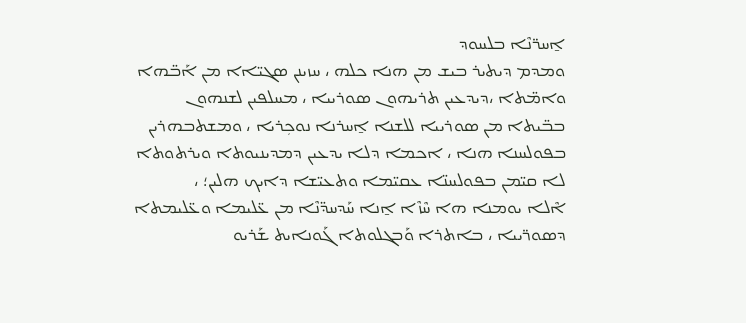ܐ̱ܚܪ̈ܢܶܐ ܒܠܚܘܕ
ܘܡܕܡ ܕܝܬܝܪ ܒܝܫ ܡܢ ܗܢܐ ܟܠܗ ، ܚܙܝܢܢ ܣܓܝ̈ܐܐ ܡܢ ܐܰܒ̈ܗܐ ܘܐܡ̈ܬܐ ،ܕܝܕܥܝܢ ܬܪܝܗܘܢ ܣܘܪܝܝܐ ، ܡܚܠܦܝܢ ܠܫܢܗܘܢ ܒܒ̈ܝܬܐ ܡܢ ܣܘܪܝܝܐ ܠܠܫܢܐ ܐ̱ܚܪܢܐ ܢܘܟܼܪܝܐ ، ܘܡܫܬܒܗܪܝܢ ܒܦܘܠܚܢܐ ܗܢܐ ، ܐܟܡܐ ܕܠܐ ܝܕܥܝܢ ܕܡܕܝܢܝܘܬܐ ܘܝܪܬܘܬܐ ܠܐ ܩܝ̈ܡܢ ܒܦܘܠܚܢ̈ܐ ܥܩܝ̈ܡܐ ܘܬܥܝ̈ܫܐ ܕܐܝܟ ܗܠܝܢ؛ ،
ܐܶܠܐ ܝܘܡܢܐ ܗܐ ܚܶܙܶܐ ܐ̱ܢܐ ܚܰܕܚܕ̈ܢܶܐ ܡܢ ܥ̈ܠܝܡܐ ܘܥ̈ܠܝܡܬܐ ܕܣܘܪ̈ܝܝܐ ، ܒܐܬܪܐ ܘܰܒܓܠܘܬܐ ܓܰܘܢܐܝܬ ܫܰܪܝܘ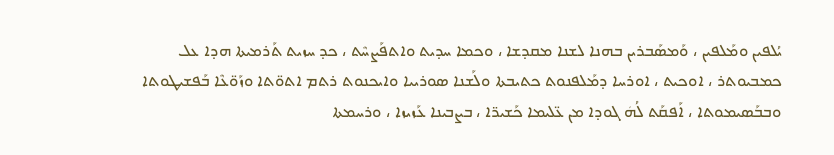ܝܳܠܦܝܢ ܘܡܰܠܦܝܢ ، ܘܰܡܣܰܒܪܝܢ ܒܗܢܐ ܠܫܢܐ ܡܩܕܫܐ ، ܘܟܡܐ ܚܕܝܬ ܘܐܬܦܰܨܚܶܬ ، ܟܕ ܚܙܝܬ ܬܰܪܡܝܬܐ ܗܕܐ ܥܠ ܟܡܒܝܘܬܪ ، ܐܘܟܝܬ ، ܐܘܪܚܐ ܕܡܰܠܦܢܘܬ ܟܬܝܒܬܐ ܘܠܰܫܢܐ ܣܘܪܝܝܐ ܘܐܝܟܢܘܬ ܪܬܡ ܐܬܘ̈ܬܐ ܘܙܰܘ̈ܥܶܐ ܒܰܦܫܝܛܘܬܐ ܘܒܒܰܣܝܡܘܬܐ ، ܐܰܦܩܰܬ ܠܳܗܿ ܓܘܕܐ ܡܢ ܥ̈ܠܝܡܐ ܟܰܫܝܪ̈ܐ ، ܒܨܒܝܢܐ ܥܰܙܝܙܐ ، ܘܪܚܡܬܐ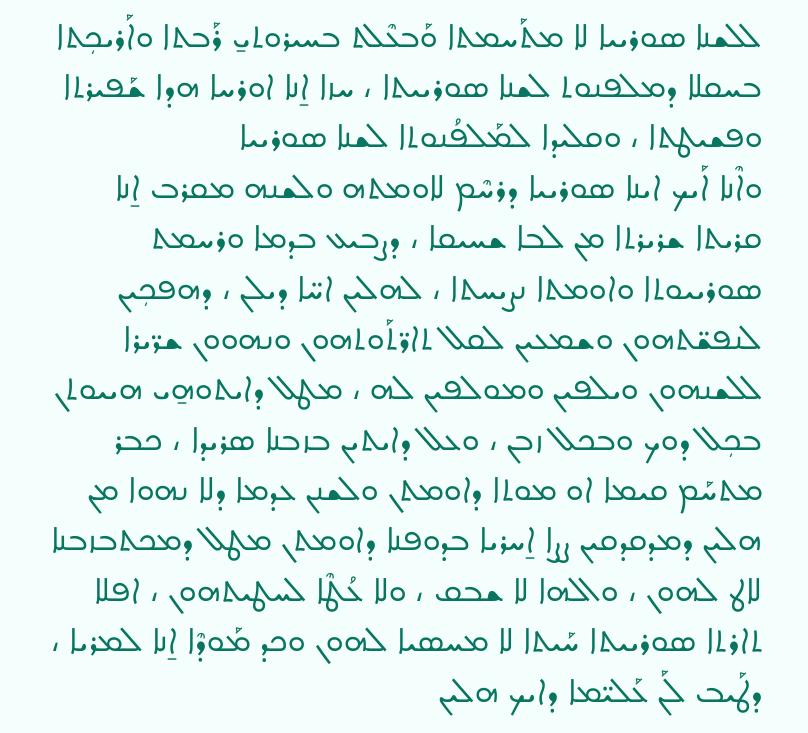ܠܠܫܢܐ ܣܘܪܝܝܐ ܠܐ ܡܬܰܚܡܬܐ ܘܰܒܥܶܠܬ ܒܚܝܪܘܬܝ̱ ܪܰܒܬܐ ܘܐܰܪܝܟܼܬܐ ܒܚܩܠܐ ܕܡܠܦܢܘܬ ܠܫܢܐ ܣܘܪܝܝܬܐ ، ܚܙܐ ܐ̱ܢܐ ܐܘܪܚܐ ܗܕܐ ܫܰܦܝܪܬܐ ܘܦܫܝܛܬܐ ، ܘܩܠܝܕܐ ܠܡܰܠܦܳܢܘܬܐ ܠܫܢܐ ܣܘܪܝܝܐ
ܘܐܶܢܐ ܐܰܝܟ ܐܝܢܐ ܣܘܪܝܝܐ ܕܪܚܶܡ ܠܐܘܡܬܗ ܘܠܫܢܗ ܡܩܪܒ ܐ̱ܢܐ ܩܪܝܬܐ ܫܪܝܪܬܐ ܡܢ ܠܒܐ ܫܚܝܩܐ ، ܕܨܒܝܥ ܒܕܡܐ ܘܪܚܡܬ ܣܘܪܝܝܘܬܐ ܘܐܘܡܬܐ ܢܨܝܚܬܐ ، ܠܗܠܝܢ ܐܚ̈ܐ ܕܝܠܢ ، ܕܗܦܟܼܝܢ ܠܢܦܫ̈ܬܗܘܢ ܘܫܡܥܝܢ ܠܩܠ ܬܐܪ̈ܬܰܘܬܗܘܢ ܘܢܗܘܘܢ ܫܪ̈ܝܪܐ ܠܠܫܢܗܘܢ ܘܝܠܦܝܢ ܘܡܘܠܦܝܢ ܠܗ ، ܡܛܠ ܕܐܝܬܘܗ̱ܝ ܗܝܝܘܬܢ ܒܟܼܠ ܕܘܟ ܘܒܟܠ ܙܒܢ ، ܘܥܠ ܕܐܝܬܝܢ ܒܙܒܢܐ ܣܪܝܕܐ ، ܟܒܪ ܡܬܚܰܡ ܩܝܡܐ ܐܘ ܡܘܬܐ ܕܐܘܡܬܢ ܘܠܫܢܢ ܥܕܡܐ ܕܠܐ ܢܗܘܐ ܡܢ ܗܠܝܢ ܕܡܕܩܕܩܝܢ ܨܨܐ ܐ̱ܚܪܝܐ ܒܕܘܦܢܐ ܕܐܘܡܬܢ ܡܛܠ ܕܡܟܬܒܙܒܢܐ ܠܐܛ ܠܗܘܢ ، ܘܐܠܗܐ ܠܐ ܫܒܩ ، ܘܠܐ ܥܳܛܶܐ ܠܚܛܝܬܗܘܢ ، ܐܦܠܐ ܬܐܪܬܐ ܣܘܪܝܝܬܐ ܚܰܝܬܐ ܠܐ ܡܚܣܝܐ ܠܗܘܢ ܘܟܕ ܡܰܘܕܶܐ ܐ̱ܢܐ ܠܡܪܝܐ ، ܕܛܰܝܒ ܠܰܢ ܥܰܠܝ̈ܡܐ ܕܐܝܟ ܗܠܝܢ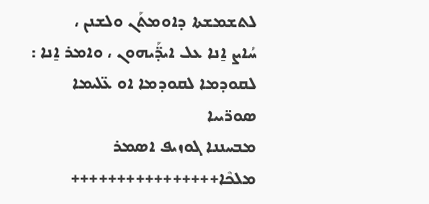ܠܬܫܡܫܬܐ ܕܐܘܡܬܰܢ ܘܠܫܢܢ ،
ܚܳܐܨ ܐ̱ܢܐ ܥܠ ܐܝܕ̈ܰܝܗܘܢ ، ܘܐܡܪ ܐ̱ܢܐ : ܠܩܘܕܡܐ ܠܩܘܕܡܐ ܐܘ ܥ̈ܠܝܡܐ ܣܘܪ̈ܝܝܐ
ܡܒܚܢܢܐ ܓܘܙܝܦ ܐܣܡܪ ܡܠܟܶܐ++++++++++++++++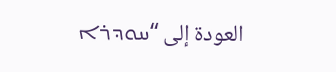العودة إلى “ܚܘܕܪܐ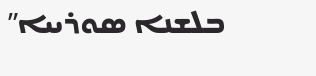ܒܠܫܢܐ ܣܘܪܝܝܐ”